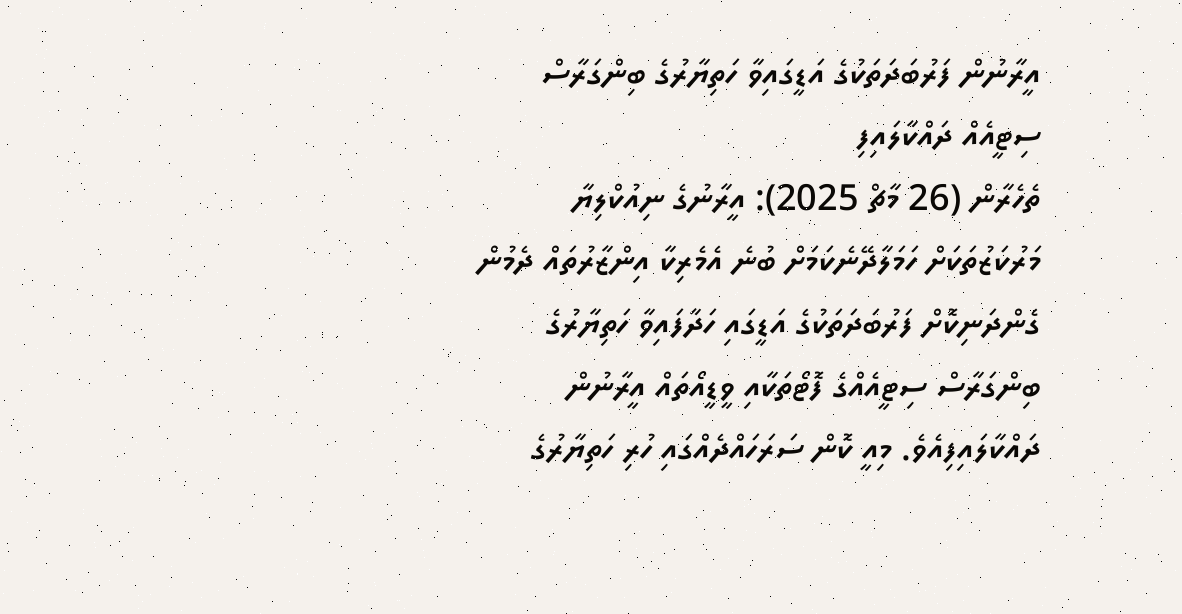އީރާނުން ފަރުބަދަތަކުގެ އަޑީގައިވާ ހަތިޔާރުގެ ބިންގަރާސް ސިޓީއެއް ދައްކާލައިފި
ތެހެރާން (26 މާޗް 2025): އީރާނުގެ ނިއުކްލިޔާ މަރުކަޒުތަކަށް ހަމަލާދޭނެކަމަށް ބުނެ އެމެރިކާ އިންޒާރުތައް ދެމުން ގެންދަނިކޮށް ފަރުބަދަތަކުގެ އަޑީގައި ހަދާފައިވާ ހަތިޔާރުގެ ބިންގަރާސް ސިޓީއެއްގެ ފޮޓޯތަކާއި ވީޑީއޯތައް އީރާނުން ދައްކާލައިފިއެވެ. މިއީ ކޮން ސަރަހައްދެއްގައި ހުރި ހަތިޔާރުގެ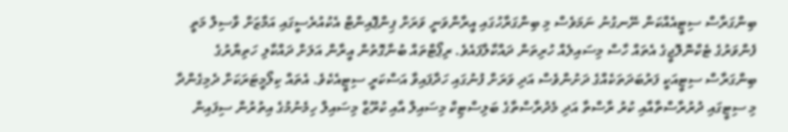ބިންގަރާސް ސިޓީއެއްކަން ނޭނގުނު ނަމަވެސް މި ބިންގަރާހުގައި އީރާންވަނީ ވަރަށް ޕިންޕޮއިންޓް އެކުއުރެސީގައި އަމާޒަށް ވާސިލް މަތީ ފެންވަރުގެ ޓެކްނޮލޮޖީގެ އެތައް ހާސް މިސައިލެއް ހުރިތަން ދައްކާލާފައެވެ. ރިޕޯޓްތައް ބުނާގޮތުން އީރާން އަލަށް ދައްކާލި ހަތިޔާރުގެ ބިންގަރާސް ސިޓީއަކީ ފަރުބަދަތަކެއްގެ ދަށުންވެސް އަދި ވަރަށް ފުނުގައި ހަދާފައިވާ އަސްކަރީ ސިޓީއެކެވެ. އެތައް ކިލޯމީޓަރަކަށް ދެމިގެންދާ މި ސިޓީގައި ދުރުރާސްތާއާއި ކުރު ރާސްތާ އަދި މެދުރާސްތާގެ ބަލިސްޓިކް މިސައިލް އާއި ކުރޫޒް މިސައިލް ހިމެނުމުގެ އިތުރުން ސިފައިން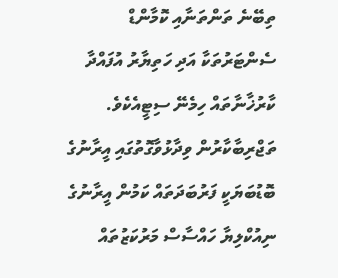ތިބޭނެ ތަންތަނާއި ކޮމާންޑް ސެންޓަރުތަކާ އަދި ހަތިޔާރު އުފައްދާ ކާރުޚާނާތައް ހިމެނޭ ސިޓީއެކެވެ. ތަޖްރިބާކާރުން ވިދާޅުވާގޮތުގައި އީރާނުގެ ބޮޑުބަޔަކީ ފަރުބަދަތައް ކަމުން އީރާނުގެ ނިއުކްލިޔާ ހައްސާސް މަރުކަޒުތައް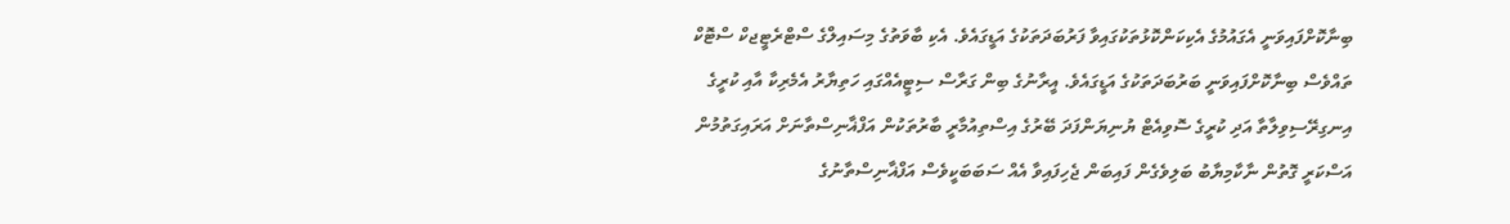ބިނާކޮށްފައިވަނީ އެގައުމުގެ އެކިކަންކޮޅުތަކުގައިވާ ފަރުބަދަތަކުގެ އަޑީގައެވެ. އެކި ބާވަތުގެ މިސައިލްގެ ސްޓްރެޓީޖކް ސްޓޮކް ތައްވެސް ބިނާކޮށްފައިވަނީ ބަރުބަދަތަކުގެ އަޑީގައެވެ. އީރާނުގެ ބިން ގަރާސް ސިޓީއެއްގައި ހަތިޔާރު އެމެރިކާ އާއި ކުރީގެ އިނގިރޭސިވިލާތާ އަދި ކުރީގެ ސޮވިއެޓް ޔުނިޔަންފަދަ ބޭރުގެ އިސްތިއުމާރީ ބާރުތަކުން އަފްޣާނިސްތާނަށް އަރައިގަތުމުން އަސްކަރީ ގޮތުން ނާކާމިޔާބު ބަލިވެގެން ފައިބަން ޖެހިފައިވާ އެއް ސަބަބަކީވެސް އަފްޣާނިސްތާނުގެ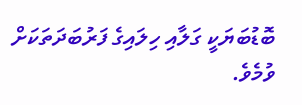ބޮޑުބަޔަކީ ގަލާއި ހިލައިގެ ފަރުބަދަތަކަށް ވުމެވެ.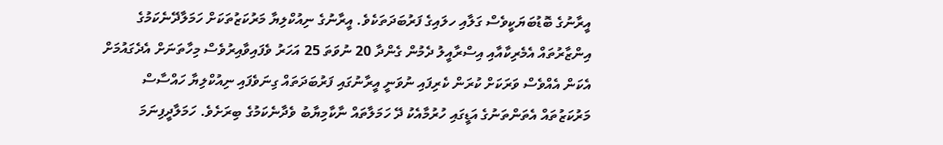އީރާނުގެ ބޮޑުބަޔަކީވެސް ގަލާއި ހލައިގެ ފަރުބަދަތަކެވެ. އީރާނުގެ ނިއުކްލިޔާ މަރުކަޒުތަކަށް ހަމަލާދޭނެކަމުގެ އިންޒާރުތައް އެމެރިކާއާއި އިސްރާއީލު ދެމުން ގެންދާ 20 ނުވަތަ 25 އަހަރު ވެފައިވާއިރުވެސް މިހާތަނަށް އެދެގައުމަށް އެކަން އެއްވެސް ވަރަކަށް ކުރަން ކެރިފައި ނުވަނީ އީރާނުގައި ފަރުބަދަތައް ގިނަވެފައި ނިއުކްލިޔާ ހައްސާސް މަރުކަޒުތައް އެތަންތަނުގެ އަޑީގައި ހުރުމާއެކު ދޭ ހަމަލާތައް ނާކާމިޔާބު ވެދާނެކަމުގެ ބިރަށެވެ. ހަމަލާދީފިނަމަ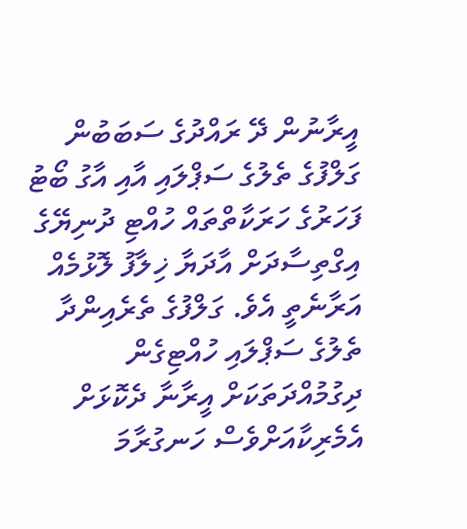އީރާނުން ދޭ ރައްދުގެ ސަބަބުން ގަލްފުގެ ތެލުގެ ސަޕްލައި އާއި އާގު ބޯޓު ފަހަރުގެ ހަރަކާތްތައް ހުއްޓި ދުނިޔޭގެ އިގްތިސާދަށް އާދަޔާ ޚިލާފު ލޮޅުމެއް އަރާނެތީ އެވެ. ގަލްފުގެ ތެރެއިންދާ ތެލުގެ ސަޕްލައި ހުއްޓިގެން ދިގުމުއްދަތަކަށް އީރާނާ ދެކޮޅަށް އެމެރިކާއަށްވެސް ހަނގުރާމަ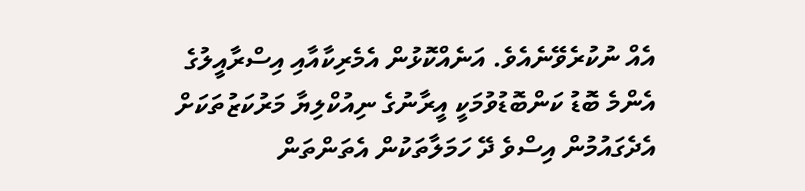އެއް ނުކުރެވޭނެއެވެ. އަނެއްކޮޅުން އެމެރިކާއާއި އިސްރާއީލުގެ އެންމެ ބޮޑު ކަންބޮޑުވުމަކީ އީރާނުގެ ނިއުކްލިޔާ މަރުކަޒުތަކަށް އެދެގައުމުން އިސްވެ ދޭ ހަމަލާތަކުން އެތަންތަން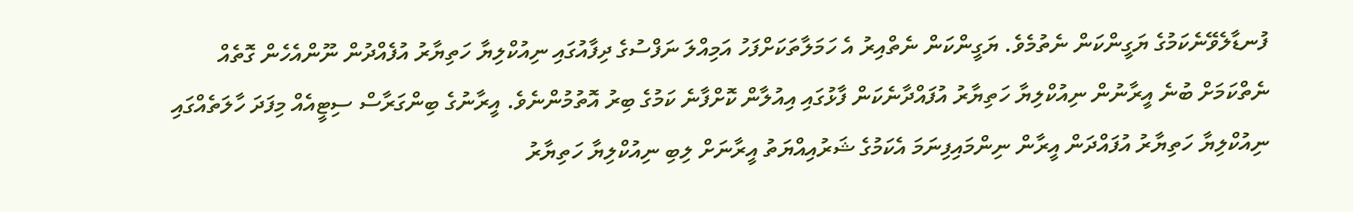ފުނޑާލެވޭނެކަމުގެ ޔަގީންކަން ނެތުމެވެ. ޔަގީންކަން ނެތްއިރު އެ ހަމަލާތަކަށްފަހު އަމިއްލަ ނަފްސުގެ ދިފާއުގައި ނިއުކްލިޔާ ހަތިޔާރު އުފެއްދުން ނޫންއެހެން ގޮތެއް ނެތްކަމަށް ބުނެ އީރާނުން ނިއުކްލިޔާ ހަތިޔާރު އުފައްދާނެކަން ފާޅުގައި އިއުލާން ކޮށްފާނެ ކަމުގެ ބިރު އޮތުމުންނެވެ. އީރާނުގެ ބިންގަރާސް ސިޓީއެއް މިފަދަ ހާލަތެއްގައި ނިއުކްލިޔާ ހަތިޔާރު އުފައްދަން އީރާން ނިންމައިފިނަމަ އެކަމުގެ ޝަރުއިއްޔަތު އީރާނަށް ލިބި ނިއުކްލިޔާ ހަތިޔާރު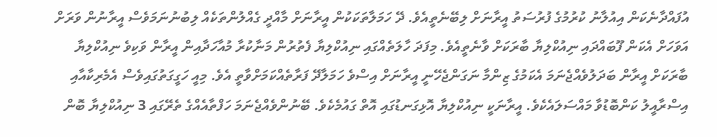އުފައްދާނެކަން އިއުލާނު ކުރުމުގެ ފުރުސަތު އީރާނަށް ލިބޭނެތީއެވެ. ދޭ ހަމަލާތަކަކުން އީރާނަށް މާއްދީ ގެއްލުންތަކެއް ލިބުނުނަމަވެސް އީރާނުން ވަރަށް އަވަހަށް އެކަން ފޫބައްދައި ނިއުކްލިޔާ ބާރަކަށް ވާނެތީއެވެ. މިފަދަ ހާލަތެއްގައި ނިއުކްލިޔާ ފެތުރުން މަނާކުރާ މުއާހަދާއިން އީރާން ވަކިވެ ނިއުކްލިޔާ ބާރަކަށް އީރާން ބަދަލުވެއްޖެނަމަ އެކަމުގެ ޒިންމާ ނަގަންޖެހޭނީ އީރާނަށް އިސްވެ ހަމަލާދޭ ފަރާތެއްކަމަށްވާތީ އެވެ. މިއީ ހަގީގަތުގައިވެސް އެމެރިކާއާއި އިސްރާއީލު ކަންބޮޑުވާ މައްސަލައެކެވެ. އީރާނަކީ ނިއުކްލިޔާ އޮޅިގަނޑުގައި އޮތް ގައުމެކެވެ. ބޭނުންވެއްޖެނަމަ ހަފްތާއެއްގެ ތެރޭގައި 3 ނިއުކްލިޔާ ބޮން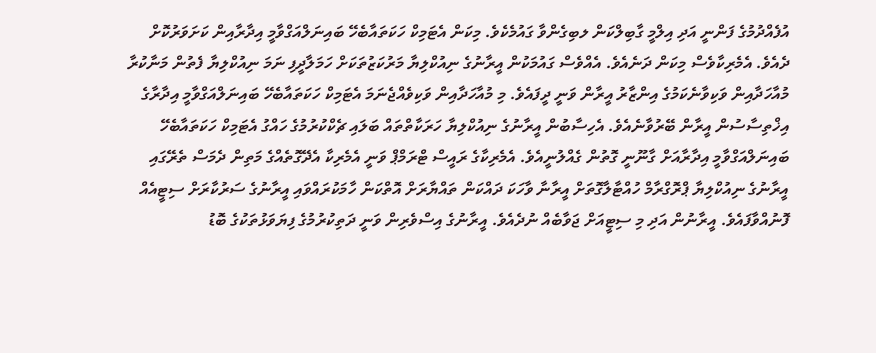އުފެއްދުމުގެ ފަންނީ އަދި އިލްމީ ގާބިލްކަން ލބިގެންވާ ގައުމެކެވެ. މިކަން އެޓަމިކް ހަކަތައާބެހޭ ބައިނަލްއަގްވާމީ އިދާރާއިން ކަށަވަރުކޮށް ދެއެވެ. އެމެރިކާވެސް މިކަން ދަނެއެވެ. އެއްވެސް ގައުމަކުން އީރާނުގެ ނިއުކްލިޔާ މަރުކަޒުތަކަށް ހަމަލާދީފި ނަމަ ނިއުކްލިޔާ ފެތުން މަނާކުރާ މުއާހަދާއިން ވަކިވާނެކަމުގެ އިންޒާރު އީރާން ވަނީ ދީފައެވެ. މި މުއާހަދާއިން ވަކިވެއްޖެނަމަ އެޓަމިކް ހަކަތައާބެހޭ ބައިނަލްއަގްވާމީ އިދާރާގެ އިޚްތިސާސުން އީރާން ބޭރުވާނެއެވެ. އެހިސާބުން އީރާނުގެ ނިއުކްލިޔާ ހަރަކާތްތައް ބަލައި ޗެކްކުރުމުގެ ހައްގު އެޓަމިކް ހަކަތައާބެހޭ ބައިނަލްއަގްވާމީ އިދާރާއަށް ގާނޫނީ ގޮތުން ގެއްލުނީއެވެ. އެމެރިކާގެ ރައީސް ޓްރަމްޕް ވަނީ އެމެރިކާ އެދޭގޮތެއްގެ މަތިން ދެމަސް ތެރޭގައި އީރާނުގެ ނިއުކްލިޔާ ޕްރޮގްރާމް ހުއްޓާލާގޮތަށް އީރާނާ ވާހަކަ ދައްކަން ތައްޔާރަށް އޮތްކަން ހާމަކުރައްވައި އީރާނުގެ ސަރުކާރަށް ސިޓީއެއް ފޮނުއްވާފައެވެ. އީރާނުން އަދި މި ސިޓީއަށް ޖަވާބެއް ނުދެއެވެ. އީރާނުގެ އިސްވެރިން ވަނީ ދަތިކުރުމުގެ ފިޔަވަޅުތަކުގެ ބޮޑު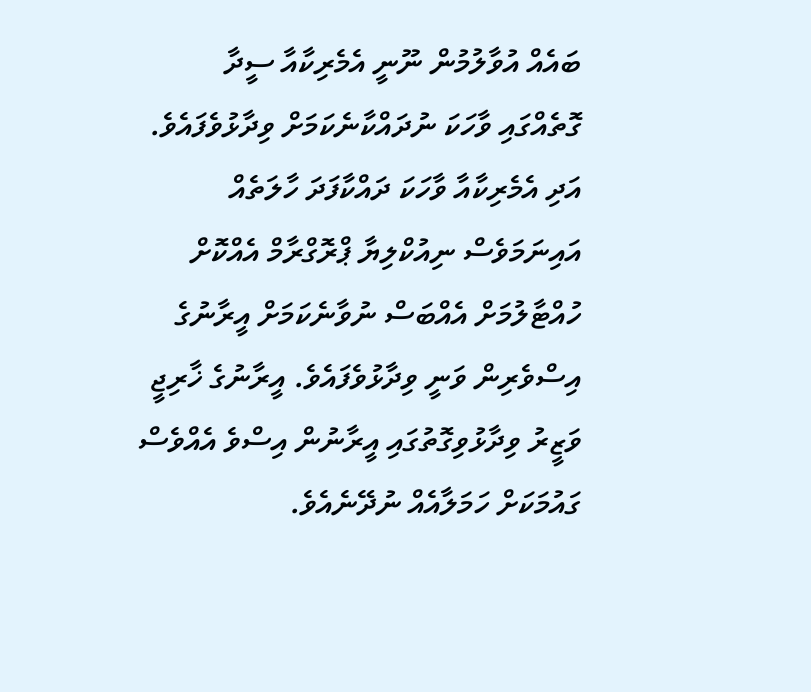ބައެއް އުވާލުމުން ނޫނީ އެމެރިކާއާ ސީދާ ގޮތެއްގައި ވާހަކަ ނުދައްކާނެކަމަށް ވިދާޅުވެފައެވެ. އަދި އެމެރިކާއާ ވާހަކަ ދައްކާފަދަ ހާލަތެއް އައިނަމަވެސް ނިއުކްލިޔާ ޕްރޮގްރާމް އެއްކޮށް ހުއްޓާލުމަށް އެއްބަސް ނުވާނެކަމަށް އީރާނުގެ އިސްވެރިން ވަނީ ވިދާޅުވެފައެވެ. އީރާނުގެ ޚާރިޖީ ވަޒީރު ވިދާޅުވިގޮތުގައި އީރާނުން އިސްވެ އެއްވެސް ގައުމަކަށް ހަމަލާއެއް ނުދޭނެއެވެ.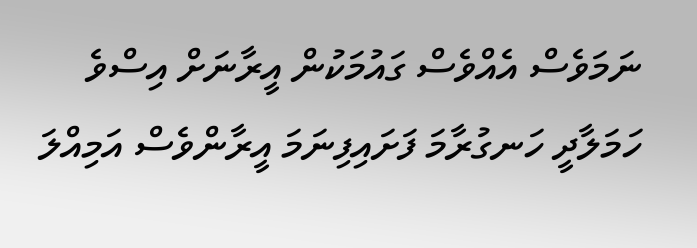ނަމަވެސް އެއްވެސް ގައުމަކުން އީރާނަށް އިސްވެ ހަމަލާދީ ހަނގުރާމަ ފަށައިފިނަމަ އީރާންވެސް އަމިއްލަ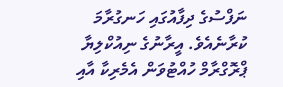ނަފްސުގެ ދިފާއުގައި ހަނގުރާމަ ކުރާނެއެވެ. އީރާނުގެ ނިއުކްލިޔާ ޕްރޮގްރާމް ހުއްޓުވަން އެމެރިކާ އާއި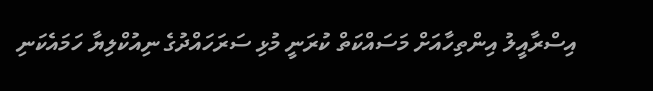އިސްރާއީލު އިންތިހާއަށް މަސައްކަތް ކުރަނީ މުޅި ސަރަހައްދުގެ ނިއުކްލިޔާ ހަމައެކަނި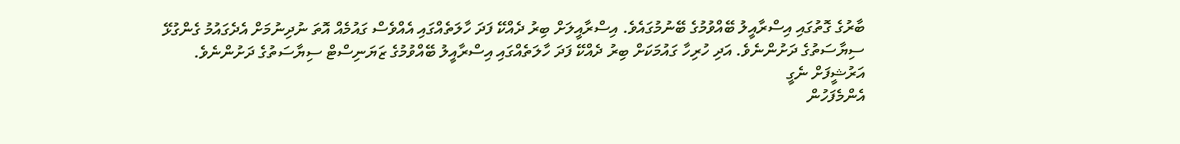ބާރުގެ ގޮތުގައި އިސްރާއީލު ބޭއްވުމުގެ ބޭނުމުގައެވެ. އިސްރާއީލަށް ބިރު ދެއްކޭ ފަދަ ހާލަތެއްގައި އެއްވެސް ގައުމެއް އޮތަ ނުދިނުމަށް އެދެގައުމު ގެންގުޅޭ ސިޔާސަތުގެ ދަށުންނެވެ. އަދި ހުރިހާ ގައުމަކަށް ބިރު ދެއްކޭ ފަދަ ހާލަތެއްގައި އިސްރާއީލު ބޭއްވުމުގެ ޒަޔަނިސްޓް ސިޔާސަތުގެ ދަށުންނެވެ.
އަރުޝީފަށް ނެގީ
އެންމެފަހުން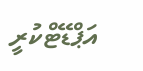އަޕްޑޭޓްކުރީ